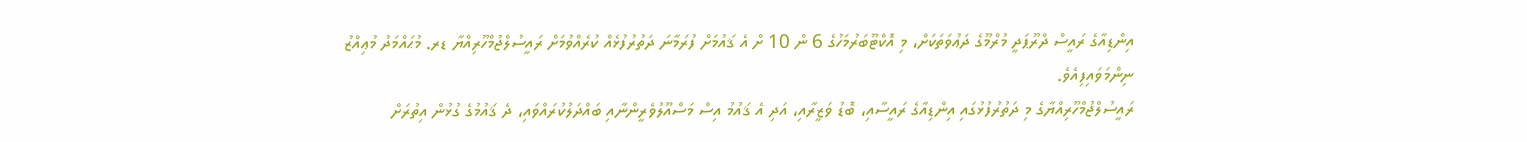އިންޑިއާގެ ރައީސް ދްރޫޕަދީ މުރްމޫގެ ދަޢުވަތަކަށް، މި އޮކްޓޫބަރުމަހުގެ 6 ން 10 ށް އެ ޤައުމަށް ފުރަމާނަ ދަތުރުފުޅެއް ކުރެއްވުމަށް ރައީސުލްޖުމްހޫރިއްޔާ ޑރ. މުޙައްމަދު މުޢިއްޒު ނިންމަވައިފިއެވެ.
ރައީސުލްޖުމްހޫރިއްޔާގެ މި ދަތުރުފުޅުގައި އިންޑިއާގެ ރައީސާއި، ބޮޑު ވަޒީރާއި، އަދި އެ ޤައުމު އިސް މަސްއޫލުވެރީންނާއި ބައްދަލުކުރައްވައި، ދެ ޤައުމުގެ ގުޅުން އިތުރަށް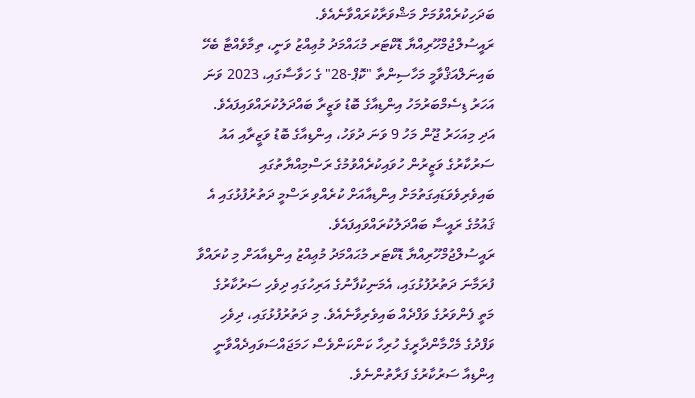ބަދަހިކުރެއްވުމަށް މަޝްވަރާކުރައްވާނެއެވެ.
ރައީސުލްޖުމްހޫރިއްޔާ ޑޮކްޓަރ މުޙައްމަދު މުޢިއްޒު ވަނީ، ތިމާވެއްޓާ ބެހޭ ބައިނަލްއަޤްވާމީ މަހާސިންތާ "ކޮޕް-28" ގެ ހަވާސާގައި، 2023 ވަނަ އަހަރު ޑިސެމްބަރުމަހު އިންޑިއާގެ ބޮޑު ވަޒީރާ ބައްދަލުކުރައްވައިފައެވެ. އަދި މިއަހަރު ޖޫން މަހު 9 ވަނަ ދުވަހު، އިންޑިއާގެ ބޮޑު ވަޒީރާއި އައު ސަރުކާރުގެ ވަޒީރުން ހުވައިކުރެއްވުމުގެ ރަސްމިއްޔާތުގައި ބައިވެރިވެވަޑައިގަތުމަށް އިންޑިއާއަށް ކުރެއްވި ރަސްމީ ދަތުރުފުޅުގައި އެ ޤައުމުގެ ރައީސާ ބައްދަލުކުރައްވައިފައެވެ.
ރައީސުލްޖުމްހޫރިއްޔާ ޑޮކްޓަރ މުޙައްމަދު މުޢިއްޒު އިންޑިއާއަށް މި ކުރައްވާ ފުރަމާނަ ދަތުރުފުޅުގައި، އެމަނިކުފާނުގެ އަރިހުގައި ދިވެހި ސަރުކާރުގެ މަތީ ފެންވަރުގެ ވަފްދެއް ބައިވެރިވާނެއެވެ. މި ދަތުރުފުޅުގައި، ދިވެހި ވަފްދުގެ މެހްމާންދާރީގެ ހުރިހާ ކަންކަންވެސް ހަމަޖައްސަވައިދެއްވާނީ އިންޑިއާ ސަރުކާރުގެ ފަރާތުންނެވެ.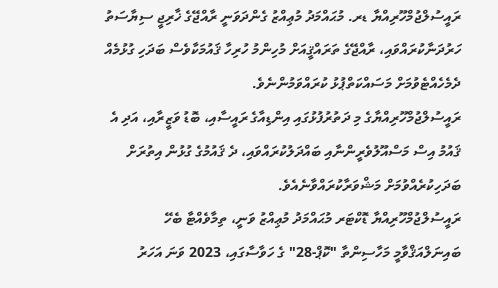ރައީސުލްޖުމްހޫރިއްޔާ ޑރ. މުޙައްމަދު މުޢިއްޒު ގެންދަވަނީ ރާއްޖޭގެ ޚާރިޖީ ސިޔާސަތު ހަރުދަނާކުރައްވައި، ރާއްޖޭގެ ތަރައްޤީއަށް މުހިންމު ހުރިހާ ޤައުމަކާވެސް ބަދަހި ގުޅުމެއް ދެމެހެއްޓެވުމަށް މަސައްކަތްޕުޅު ކުރައްވަމުންނެވެ.
ރައީސުލްޖުމްހޫރިއްޔާގެ މި ދަތުރުފުޅުގައި އިންޑިއާގެ ރައީސާއި، ބޮޑު ވަޒީރާއި، އަދި އެ ޤައުމު އިސް މަސްއޫލުވެރީންނާއި ބައްދަލުކުރައްވައި، ދެ ޤައުމުގެ ގުޅުން އިތުރަށް ބަދަހިކުރެއްވުމަށް މަޝްވަރާކުރައްވާނެއެވެ.
ރައީސުލްޖުމްހޫރިއްޔާ ޑޮކްޓަރ މުޙައްމަދު މުޢިއްޒު ވަނީ، ތިމާވެއްޓާ ބެހޭ ބައިނަލްއަޤްވާމީ މަހާސިންތާ "ކޮޕް-28" ގެ ހަވާސާގައި، 2023 ވަނަ އަހަރު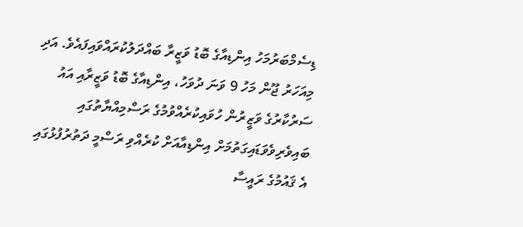ޑިސެމްބަރުމަހު އިންޑިއާގެ ބޮޑު ވަޒީރާ ބައްދަލުކުރައްވައިފައެވެ. އަދި މިއަހަރު ޖޫން މަހު 9 ވަނަ ދުވަހު، އިންޑިއާގެ ބޮޑު ވަޒީރާއި އައު ސަރުކާރުގެ ވަޒީރުން ހުވައިކުރެއްވުމުގެ ރަސްމިއްޔާތުގައި ބައިވެރިވެވަޑައިގަތުމަށް އިންޑިއާއަށް ކުރެއްވި ރަސްމީ ދަތުރުފުޅުގައި އެ ޤައުމުގެ ރައީސާ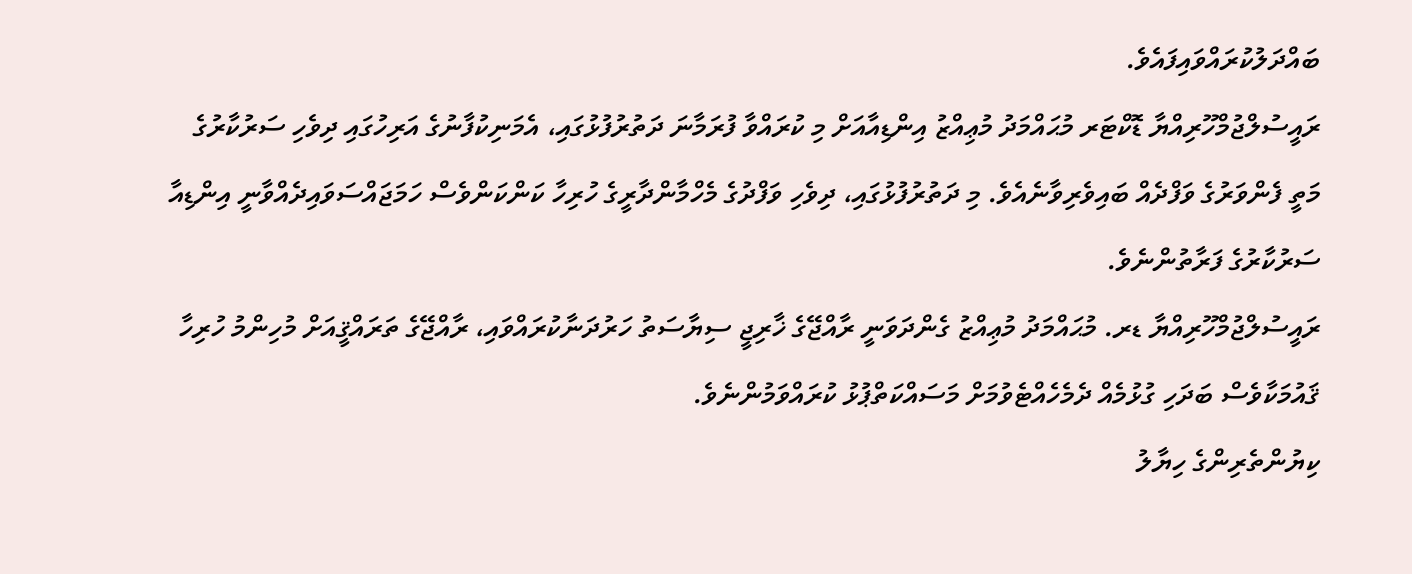ބައްދަލުކުރައްވައިފައެވެ.
ރައީސުލްޖުމްހޫރިއްޔާ ޑޮކްޓަރ މުޙައްމަދު މުޢިއްޒު އިންޑިއާއަށް މި ކުރައްވާ ފުރަމާނަ ދަތުރުފުޅުގައި، އެމަނިކުފާނުގެ އަރިހުގައި ދިވެހި ސަރުކާރުގެ މަތީ ފެންވަރުގެ ވަފްދެއް ބައިވެރިވާނެއެވެ. މި ދަތުރުފުޅުގައި، ދިވެހި ވަފްދުގެ މެހްމާންދާރީގެ ހުރިހާ ކަންކަންވެސް ހަމަޖައްސަވައިދެއްވާނީ އިންޑިއާ ސަރުކާރުގެ ފަރާތުންނެވެ.
ރައީސުލްޖުމްހޫރިއްޔާ ޑރ. މުޙައްމަދު މުޢިއްޒު ގެންދަވަނީ ރާއްޖޭގެ ޚާރިޖީ ސިޔާސަތު ހަރުދަނާކުރައްވައި، ރާއްޖޭގެ ތަރައްޤީއަށް މުހިންމު ހުރިހާ ޤައުމަކާވެސް ބަދަހި ގުޅުމެއް ދެމެހެއްޓެވުމަށް މަސައްކަތްޕުޅު ކުރައްވަމުންނެވެ.
ކިޔުންތެރިންގެ ހިޔާލު